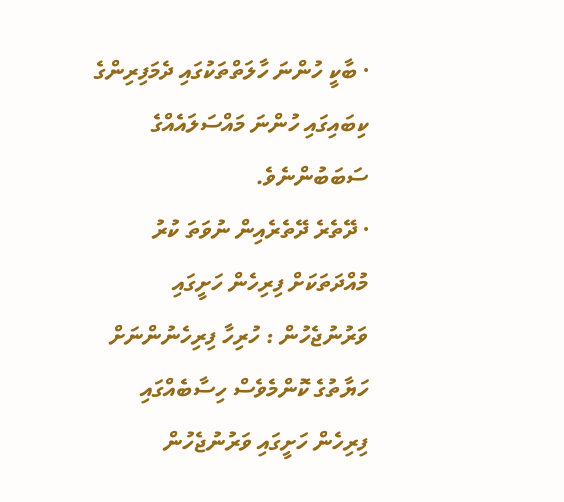· ބާކީ ހުންނަ ހާލަތްތަކުގައި ދެމަފިރިންގެ ކިބައިގައި ހުންނަ މައްސަލައެއްގެ ސަބަބުންނެވެ.
· ދޭތެރެ ދޭތެރެއިން ނުވަތަ ކުރު މުއްދަތަކަށް ފިރިހެން ހަށީގައި ވަރުނުޖެހުން : ހުރިހާ ފިރިހެނުންނަށް ހަޔާތުގެ ކޮންމެވެސް ހިސާބެއްގައި ފިރިހެން ހަށީގައި ވަރުނުޖެހުން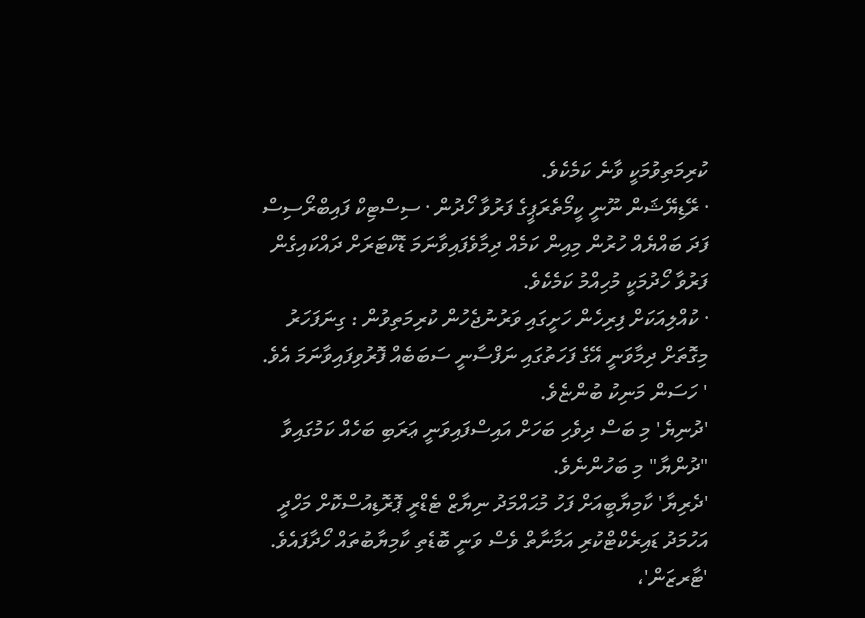ކުރިމަތިވުމަކީ ވާނެ ކަމެކެވެ.
· ރޭޑިޔޭޝަން ނޫނީ ކީމޯތެރަޕީގެ ފަރުވާ ހޯދުން · ސިސްޓިކް ފައިބްރޯސިސް ފަދަ ބައްޔެއް ހުރުން މިއިން ކަމެއް ދިމާވެފައިވާނަމަ ޑޮކްޓަރަށް ދައްކައިގެން ފަރުވާ ހޯދުމަކީ މުހިއްމު ކަމެކެވެ.
· ކުއްލިއަކަށް ފިރިހެން ހަށީގައި ވަރުނުޖެހުން ކުރިމަތިވުން : ގިނަފަހަރު މިގޮތަށް ދިމާވަނީ އޭގެ ފަހަތުގައި ނަފްސާނީ ސަބަބެއް ފޮރުވިފައިވާނަމަ އެވެ.
' ހަސަން މަނިކު ބުންޏެވެ.
'ދުނިޔެ' މި ބަސް ދިވެހި ބަހަށް އައިސްފައިވަނީ ޢަރަބި ބަހެއް ކަމުގައިވާ "ދުންޔާ" މި ބަހުންނެވެ.
'ދެރިޔާ' ކާމިޔާބީއަށް ފަހު މުޙައްމަދު ނިޔާޒް ޓެޑްރީ ޕޮރޮޑިއުސްކޮށް މަހްދީ އަހުމަދު ޑައިރެކްޓްކުރި އަމާނާތް ވެސް ވަނީ ބޮޑެތި ކާމިޔާބުތައް ހޯދާފައެވެ.
'ޓާރޒަން'،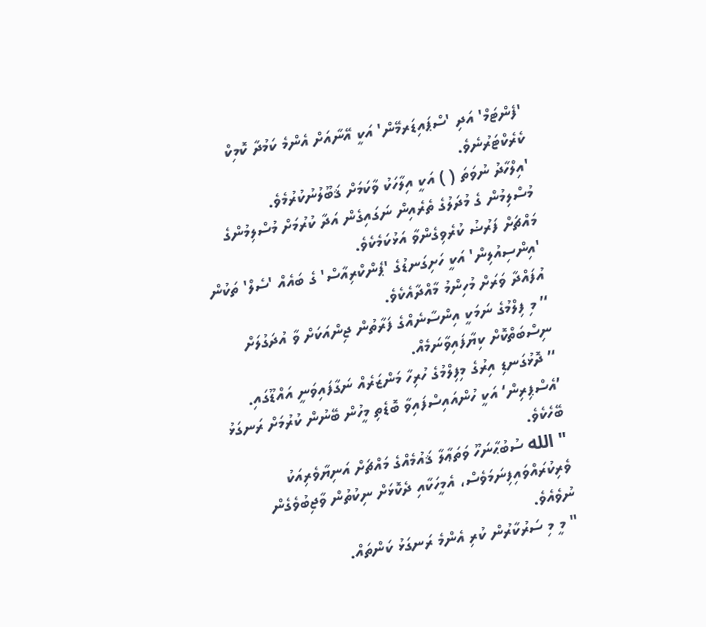'ފެންޓަމް' އަދި 'ސްޕައިޑަރމޭން' އަކީ އޭނާއަށް އެންމެ ކަމުދާ ކޮމިކް ކެރެކްޓަރުނެވެ.
'އިލްހާދު ނުވަތަ ( ) އަކީ އިލާހަކު ވާކަމަށް ޤަބޫލުނުކުރުމެވެ.
މުސްލިމުން ގެ މުދަލުގެ ތެރެއިން ނަގައިގެން އަދާ ކުރުމަށް މުސްލިމުންގެ މައްޗަށް ފަރުޟު ކުރެވިގެންވާ އަޅުކަމެކެވެ.
'އިންސިއުލިން' އަކީ ހަށިގަނޑުގެ 'ޕެންކްރިއާސް' ގެ ބައެއް 'ސެލް' ތަކުން އުފައްދާ ވަރަށް މުހިންމު މާއްދާއެކެވެ.
‘’ މި ފިލްމުގެ ނަމަކީ އިންސާނެއްގެ ފަރާތުން ޖިންއަކަށް ވާ އުދަގުލަށް ނިސްބަތްކޮށް ކިޔާފައިވާނަމެއް.
‘’ ދޮޅުގަނޑި އިރުގެ މިފިލްމުގެ ހުރިހާ މަންޒަރެއް ނަގާފައިވަނީ އައްޑޫގައި.
’އެސްޕިރިން‘ އަކީ ހުންއައިސްފައިވާ ބޮޑެތި މީހުން ބޭނުން ކުރުމަށް ރަނގަޅު ބޭހެކެވެ.
" الله ސުބުޙާނަހޫ ވަތަޢާލާ ޤައުމެއްގެ މައްޗަށް އަނިޔާވެރިއަކު ވެރިކުރައްވައިފިނަމަވެސް، އެމީހަކާއި ދެކޮޅަށް ނިކުތުން ވާޖިބުވެގެން ނުވެއެވެ.
" މީ މި ސަރުކާރުން ކުރި އެންމެ ރަނގަޅު ކަންތައް.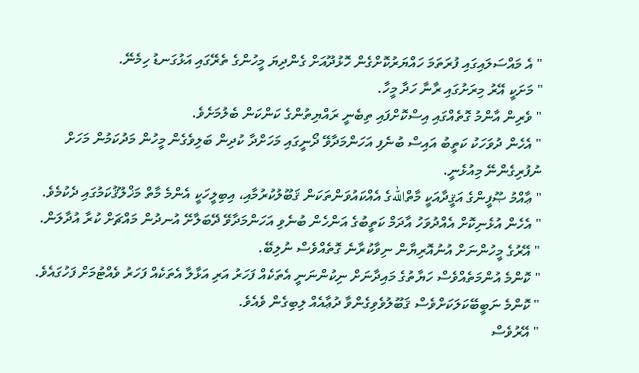" އެ މައްސަލައިގައި ފުރަތަމަ ހައްޔަރުކޮށްގެން ހޮޅުދޫއަށް ގެންދިޔަ މީހުންގެ ތެރޭގައި އަޅުގަނޑު ހިމެނޭ.
" މަށަކީ އޭރު މިރަށުގައި ރާނާ ހަދާ މީހާ.
" ވެރިން އާންމު ގޮތެއްގައި އިސްކޮށްފައި ތިބެނީ ރައްޔިތުންގެ ކަންކަން ބެލުމަށެވެ.
" އެހެން ދުވަހަކު ކަތީބު އައިސް ބުނެފި އަހަންމަދާވޭ ދޯނީގައި މަހަށްދާ ކުދިން ބަލިވެގެން މީހުން މަދުކަމުން މަހަށް ނުފުރިގެންނޭ މިއުޅެނީ.
" ޢާއްމު ޞޫފީންގެ އަޤީދާއަކީ މާތްاللهގެ އެއްކައުވަންތަކަން ޤަބޫލުކުރުމާއި، އިބިލީހަކީ އެންމެ މާތް މަޚްލޫޤުކަމުގައި ދެކުމެވެ.
" އެހެން އުޅެނިކޮށް އެއްދުވަހު އާދަމް ކަތީބުގެ އަންހެން ބުނެވި އަހަންމަދާވޭ ދޭބަލާށޭ އުނދުން މައްޗަށް ކުރާ އުދާލަން.
" އޭރުގެ މީހުންނަށް އުނުއޮރިޔާން ނިވާކުރާނެ ގޮތެއްވެސް ނުލިބޭ.
" ކޮންމެ އުންމަތެއްވެސް ހަޔާތުގެ މައިދާނަށް ނިކުންނަނީ އެތަކެއް ފަހަރު އަރި އަޅާލާ އެތަކެއް ފަހަރު ވެއްޓުމަށް ފަހުގައެވެ.
" ކޮންމެ ނަބީބޭކަލަކަށްވެސް ޤަބޫލުވެވިގެންވާ ދުޢާއެއް ލިބިގެން ވެއެވެ.
" އޭރުވެސް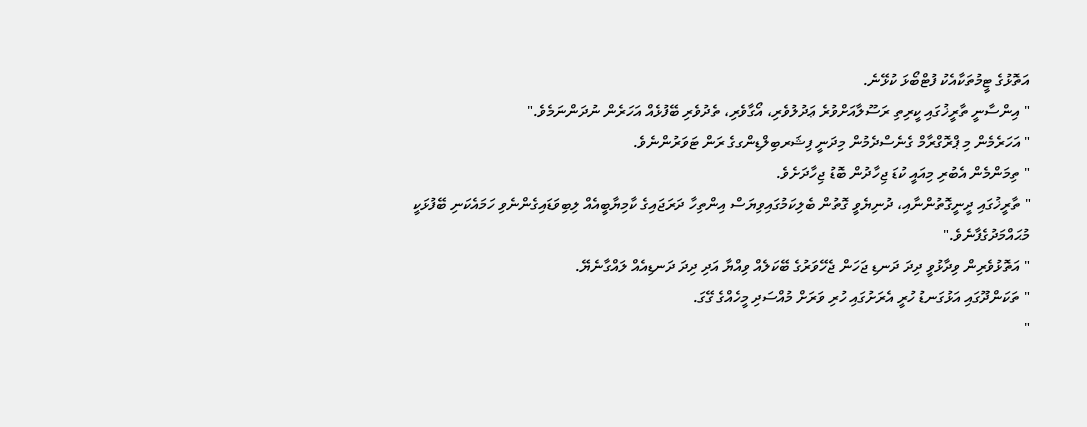އަތޮޅުގެ ޓީމުތަކާއެކު ފުޓްބޯޅަ ކުޅޭނެ.
" އިންސާނީ ތާރީޚުގައި ކީރިތި ރަސޫލާއަށްވުރެ ޢަދުލުވެރި، އޯގާވެރި، ތެދުވެރި ބޭފުޅެއް އަހަރެން ނުދަންނަމެވެ."
" އަހަރެމެން މި ޕްރޮގްރާމް ގެނެސްދެމުން މިދަނީ ފިޝަރބިލްޑިންގގެ ރަން ޓަވަރުންނެވެ.
" ތިމަންމެން އެބުރި މިއައީ ކުޑަ ޖިހާދުން ބޮޑު ޖިހާދަށެވެ.
" ތާރީޚުގައި ދީނީގޮތުންނާއި، ދުނިޔެވީ ގޮތުން ބެލިކަމުގައިވިޔަސް އިންތިހާ ދަރަޖައިގެ ކާމިޔާބީއެއް ލިބިވަޑައިގެންނެވި ހަމައެކަނި ބޭފުޅަކީ މުޙައްމަދުގެފާނެވެ."
" އަތޮޅުވެރިން ވިދާޅުވީ ދިދަ ދަނޑި ޖަހަން ޖެހޭވަރުގެ ބޭކަލެއް ވިއްޔާ އަދި ދިދަ ދަނޑިއެއް ލައްގާނެޔޭ.
" ތަކަންދޫގައި އަޅުގަނޑު ހުރީ އެރަށުގައި ހުރި ވަރަށް މުއްސަދި މީހެއްގެ ގޭގަ.
"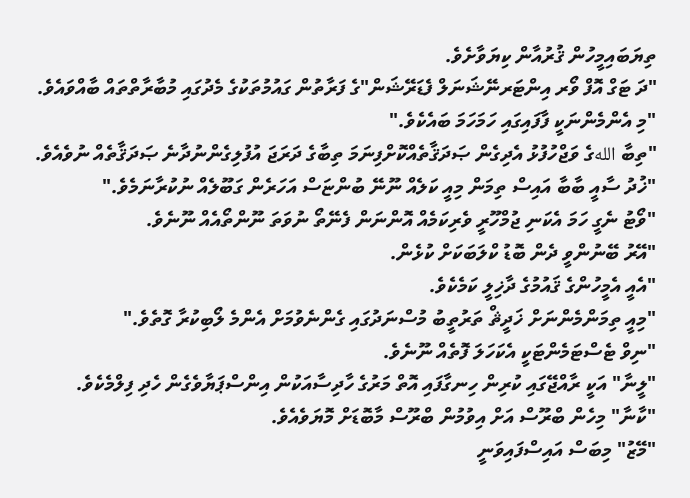ތިޔަބައިމީހުން ޤުރުއާން ކިޔަވާށެވެ.
"ދަ ޓަގް އޮފް ވޯރ އިންޓަރނޭޝަނަލް ފެޑަރޭޝަން"ގެ ފަރާތުން ގައުމުތަކުގެ މެދުގައި މުބާރާތްތައް ބާއްވައެވެ.
"މި އެންމެންނަކީ ފާފައިގައި ހަމަހަމަ ބައެކެވެ."
"ތިބާ اللهގެ ވަޖްހުފުޅު އެދިގެން ޞަދަޤާތެއްކޮށްފިނަމަ ތިބާގެ ދަރަޖަ އުފުލިގެންނުދާނެ ޞަދަޤާތެއް ނުވެއެވެ.
"ޚުދު ސާއީ ބާބާ އައިސް ތިމަން މިއީ ކަލެއް ނޫނޭ ބުންޏަސް އަހަރެން ގަބޫލެއް ނުކުރާނަމެވެ."
"ވޯޓު ނެގީ ހަމަ އެކަނި ޖުމްހޫރީ ވެރިކަމެއް އޮންނަން ފެނޭތޯ ނުވަތަ ނޫންތޯއެއް ނޫނެވެ.
"އޭރު ބޭނުންވީ ދެން ބޮޑު ކްލަބަކަށް ކުޅެން.
"އެއީ އެމީހުންގެ ޤައުމުގެ ދާޚިލީ ކަމެކެވެ.
"މިއީ ތިމަންމެންނަށް ޚަދީޘް ތަރުތީބު މުސްނަދުގައި ގެންނެވުމަށް އެންމެ ލޯބިކުރާ ގޮތެވެ."
"ނިވް ޓެސްޓަމެންޓަކީ އެކަހަލަ ފޮތެއް ނޫނެވެ.
"ލީނާ" އަކީ ރާއްޖޭގައި ކުރިން ހިނގާފައި އޮތް މަރުގެ ހާދިސާއަކުން އިންސްޕަޔާވެގެން ހެދި ފިލްމެކެވެ.
"ކާނާ" މިހެން ބްރޫސް އަށް އިވުމުން ބްރޫސް މާބޮޑަށް މޮޔަވެއެވެ.
"މޭޒު" މިބަސް އައިސްފައިވަނީ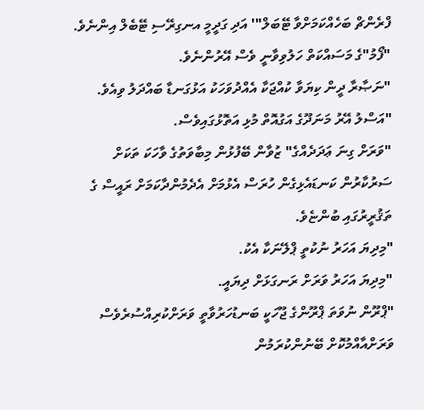ފްރެންޗް ބަހެއްކަމަށްވާ ޓޭބަލް"' އަދި ގަދީމީ އނގިރޭސި ޓޭބެލް އިންނެވެ.
"ފޯމު"ގެ މަސައްކަތް ހަލުވިވާނީ ވެސް އޭރުންނެވެ.
"ނަޞާރާ ދީން ކިޔަވާ ކުއްޖަކާ އެއްދުވަހަކު އަޅުގަނޑާ ބައްދަލު ވިއެވެ.
"އަސްލު އޭރު މަނަދޫގެ އަގުއޮތް މުޅި އަތޮޅުގައިވެސް.
"ވަރަށް ގިނަ ޢަދަދެއްގެ" ޒުވާން ބޭފުޅުން މިބާވަތުގެ ވާހަކަ ތަކަށް ސަރުކާރުން ކަނޑައެޅިގެން ހުރަސް އެޅުމަށް އެދެމުންދާކަމަށް ރައީސް ގެ ތަޤުރީރުގައި ބުންޏެވެ.
"މިދިޔަ އަހަރު ނުކުތީ ޕްލޭނަކާ އެކު.
"މިދިޔަ އަހަރު ވަރަށް ރަނގަޅަށް ދިޔައީ.
"ޕްރޫން ނުވަތަ ޕްރޫންގެ ޖޫހަކީ ބަނޑުހަރުވާތީ ވަރަށްކުރިއްސުރެވެސް ވަރަށްއާއްމުކޮށް ބޭނުންކުރަމުން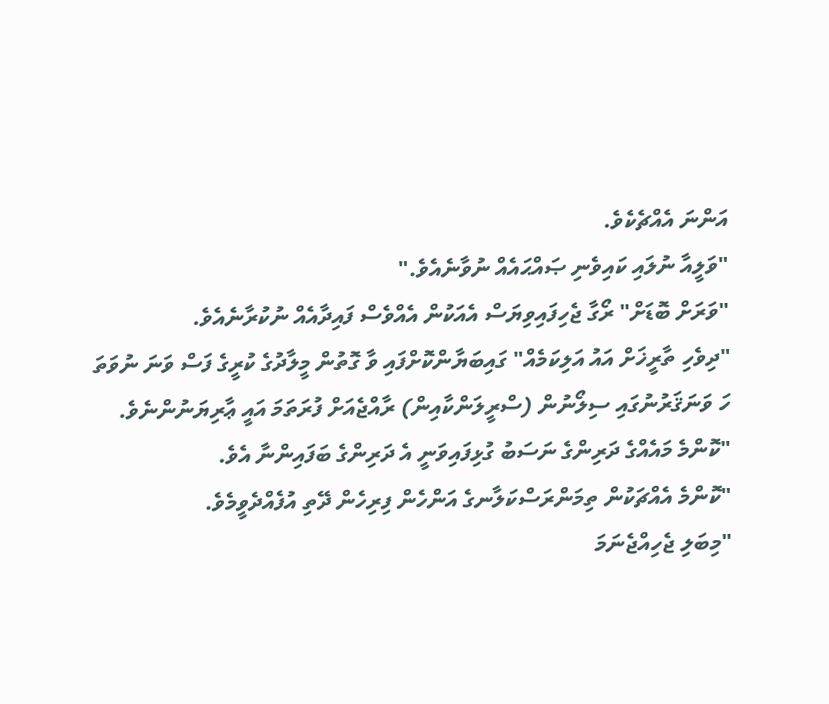އަންނަ އެއްޗެކެވެ.
"ވަލީއާ ނުލައި ކައިވެނި ޞައްޙައެއް ނުވާނެއެވެ."
"ވަރަށް ބޮޑަށް" ރޯގާ ޖެހިފައިވިޔަސް އެއަކުން އެއްވެސް ފައިދާއެއް ނުކުރާނެއެވެ.
"ދިވެހި ތާރީޚަށް އައު އަލިކަމެއް" ގައިބަޔާންކޮށްފައި ވާ ގޮތުން މީލާދުގެ ކުރީގެ ފަސް ވަނަ ނުވަތަ ހަ ވަނަޤަރުނުގައި ސިލޯނުން (ސްރީލަންކާއިން) ރާއްޖެއަށް ފުރަތަމަ އައީ ޢާރިޔަނުންނެވެ.
"ކޮންމެ މައެއްގެ ދަރިންގެ ނަސަބު ގުޅިފައިވަނީ އެ ދަރިންގެ ބަފައިންނާ އެވެ.
"ކޮންމެ އެއްޗަކުން ތިމަންރަސްކަލާނގެ އަންހެން ފިރިހެން ދޭތި އުފެއްދެވީމެވެ.
"މިބަލި ޖެހިއްޖެނަމަ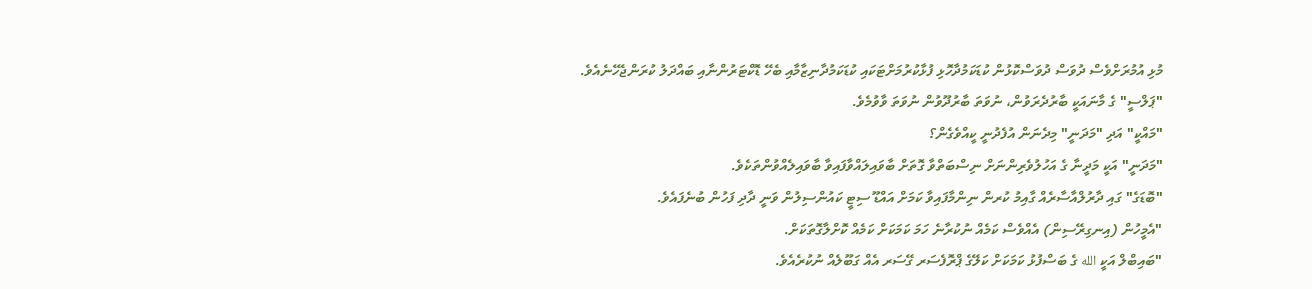މުޅި އުމުރަށްވެސް ދުވަސް ދުވަސްކޮޅުން ކުޑަކަމުދާހޮޅި ފުޅާކުރުމަށްޓަކައި ކުޑަކަމުދާނިޒާމާއި ބެހޭ ޑޮކްޓަރުންނާއި ބައްދަލު ކުރަންޖެހޭނެއެވެ.
"ޕަލްސީ" ގެ މާނައަކީ ބާރުދެރަވުން، ނުވަތަ ބާރުދޫވުން ނުވަތަ ވާވުމެވެ.
"މައްކީ" އަދި "މަދަނީ" މިދެނަން އުފެދުނީ ކީއްވެގެން؟
"މަދަނީ" އަކީ މަދީނާ ގެ އަހުލުވެރިންނަށް ނިސްބަތްވާ ގޮތަށް ބާވައިލައްވާފައިވާ ބާވައިލެއްވުންތަކެވެ.
"ބޮޑަގެ" ގައި ދާރުލްއާސާރެއް ގާއިމު ކުރން ނިންމާފައިވާ ކަމަށް އައްޑޫ ސިޓީ ކައުންސިލުން ވަނީ ދާދި ފަހުން ބުނެފައެވެ.
"އެމީހުން (އިނގިރޭސިން) އެއްވެސް ކަމެއް ނުކުރާނެ ހަމަ ކަމަކަށް ކަމެއް ކޮށްލާގޮތަކަށް.
"ބައިބްލް އަކީ الله ގެ ބަސްފުޅު ކަމަކަށް ކަލޭގެ ޕްރޮފެސަރ ގޭސަރ އެއް ގަބޫލެއް ނުކުރެއެވެ.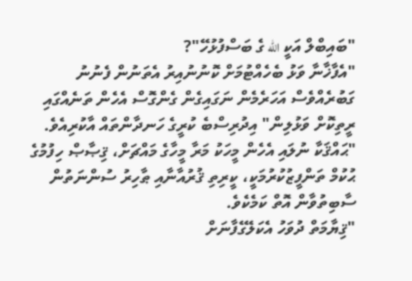"ބައިބްލް އަކީ الله ގެ ބަސްފުޅުހޭ"?
"އެފާޚާނާ ވަޅު ބެހެއްޓުމަށް ކޮނުނުއިރު އެތަނުން ފެނުނު ގަބުރެއްވެސް އަހަރެމެން ނަގައިގެން ގެންގޮސް އެހެން ތަނެއްގައި ރީތިކޮށް ވަޅުލިން" އިދުރިސްބެ ކުރީގެ ހަނދާންތައް އާކުރިއެވެ.
"ޙައްޤަކާ ނުލައި އެހެން މީހަކު މަރާ މީހާގެ މައްޗަށް، ޤިޞާޞް ހިފުމުގެ ޙުކުމް ތަންފީޒުކުރުމަކީ، ކީރިތި ޤުރުއާނާއި ޠާހިރު ސުންނަތުން ސާބިތުވާން އޮތް ކަމެކެވެ.
"ޤިޔާމަތް ދުވަހު އެކަލޭގެފާނަށް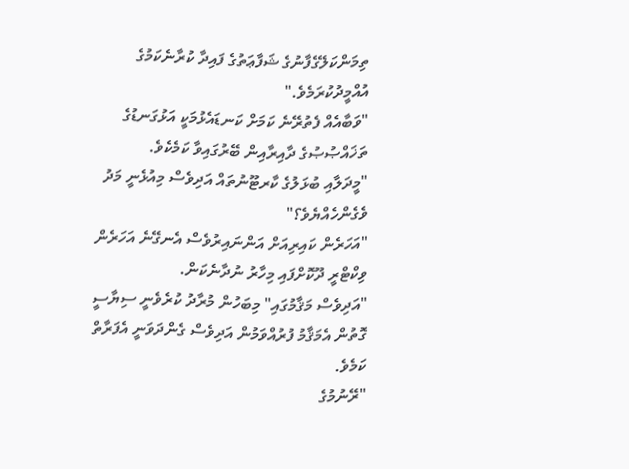ތިމަންކަލޭގެފާނުގެ ޝަފާޢަތުގެ ފައިދާ ކުރާނެކަމުގެ އުއްމީދުކުރަމެވެ."
"ވަބާއެއް ފެތުރޭނެ ކަމަށް ކަނޑައެޅުމަކީ އަޅުގަނޑުގެ ތަޚައްޞުޞުގެ ދާއިރާއިން ބޭރުގައިވާ ކަމެކެވެ.
"މީދަލާއި ބުޅަލުގެ ކާރޓޫނުތައް އަދިވެސް މިއުޅެނީ މަދު ވެގެންހެއްޔެވެ؟"
"އަހަރެން ކައިރިއަށް އަންނައިރުވެސް އެނގޭނެ އަހަރެން ވިކްޓްރީ ދޫކޮށްފައި މިހާރު ނުދާނެކަން.
"އަދިވެސް މަޤާމުގައި" މިބަހުން މުރާދު ކުރެވެނީ ސިޔާސީ ގޮތުން އެމަޤާމު ފުރުއްވަމުން އަދިވެސް ގެންދަވަނީ އެފަރާތް ކަމެވެ.
"ރޭނުމުގެ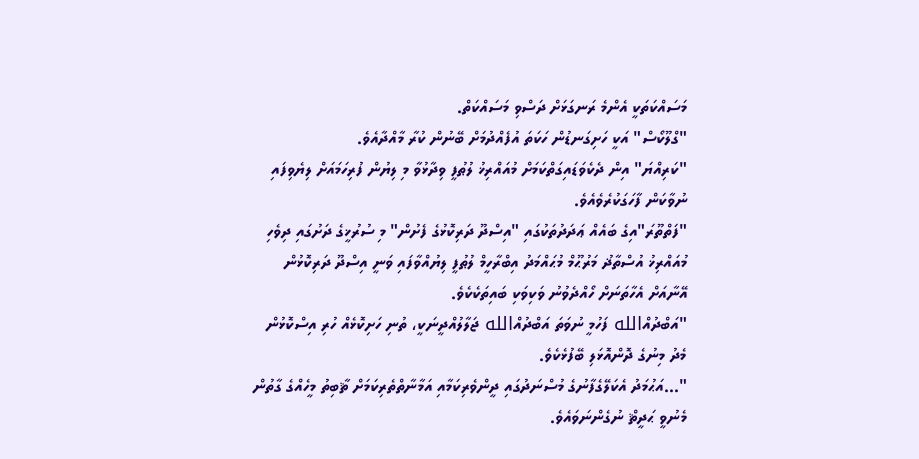މަސައްކަތަކީ އެންމެ ރަނގަޅަށް ދަސްވި މަސައްކަތް.
"ގްލޫކޯސް" އަކީ ހަށިގަނޑުން ހަކަތަ އުފެއްދުމަށް ބޭނުން ކުރާ މާއްދާއެވެ.
"ކަރިއްޔަ" އިން ދެކެވަޑައިގަތްކަމަށް މުއައްރިޚު ލުޠުފީ ވިދާޅުވާ މި ލިޔުން ފުރިހަމައަށް ލިޔެވިފައި ނުވާކަން ފާހަގަކުރެވެއެވެ.
"ފަތްތޫރަ"އިގެ ބައެއް ޢަދަދުތަކުގައި "އިސްދޫ ދަރިކޮޅުގެ ފެށުން" މި ސުރުޚީގެ ދަށުގައި ދިވެހި މުއައްރިޚު އުސްތާޛު މަރުޙޫމް މުޙައްމަދު އިބްރާހީމް ލުޠުފީ ލިޔުއްވާފައި ވަނީ އިސްދޫ ދަރިކޮޅުން އޭނާއަށް އެހާތަނަށް ހޯއްދެވުނު ވަކިވަކި ބައިތަކެކެވެ.
"އަބްދުއްالله ފަހުމީ ނުވަތަ އަބްދުއްالله ޖަލާލުއްދީނަކީ، ތުނި ހަށިކޮޅެއް ހުރި އިސްކޮޅުން މެދު މިނުގެ ދޮންއޮޅަލި ބޭފުޅެކެވެ.
"…އަޙުމަދު އެކަލޭގެފާނުގެ މުސްނަދުގައި ދީންވެރިކަމާއި އަމާނާތްތެރިކަމަށް ޘާބިތު މީހެއްގެ ގާތުން މެނުވީ ޙަދީޘް ނުގެންނަވައެވެ.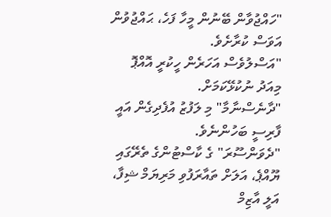"ހައްޖުވާން ބޭނުން މީހާ ފަހެ، ޙައްޖުވުން އަވަސް ކުރާށެވެ.
"އަސްލުވެސް އަހަރެން ހީކުރީ އޮއްޕޮ މިއަދު ނުކުޅޭކަމަށް.
"ދާނެސްނާމާ" މި ލަފުޒު އުފެދިގެން އައީ ފާރިސީ ބަހުންނެވެ.
"ދެވަންސޫރަ" ގެ ކާސްޓުންގެ ތެރޭގައި ޔޫއްޕެ، އަލަށް ތައާރަފުވި މަރިޔަމް ޝިފާ، އަލީ އާޒިމް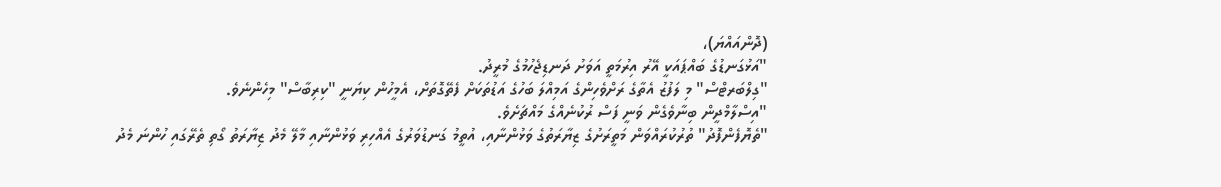(ދޮންއައްޔަ)،
"އަޅުގަނޑުގެ ބައްޕައަކީ އޭރު އިރުމަތީ އަވަށު ދަނޑިޖެހުމުގެ މުރީދު.
"ގިލްބަރޓްސް" މި ލަފުޒު އެތާގެ ރަށްވެހިންގެ އަމިއްލަ ބަހުގެ އަޑުތަކަށް ފެތޭގޮތަށް، އެމީހުން ކިޔަނީ "ކިރިބާސް" މިހެންނެވެ.
"އިސްލާމްދީން ބިނާވެގެން ވަނީ ފަސް ރުކުނެއްގެ މައްޗަށެވެ.
"ތެޔޮފެންފޮދު" ތުރުކުރައްވަން މަތީރަށުގެ ޒިޔާރަތުގެ ވަޅުންނާއި، އުތީމު ގަނޑުވަރުގެ އެއްހިރި ވަޅުންނާއި މާލޭ މެދު ޒިޔާރަތު ގޯތި ތެރޭގައި ހުންނަ މެދު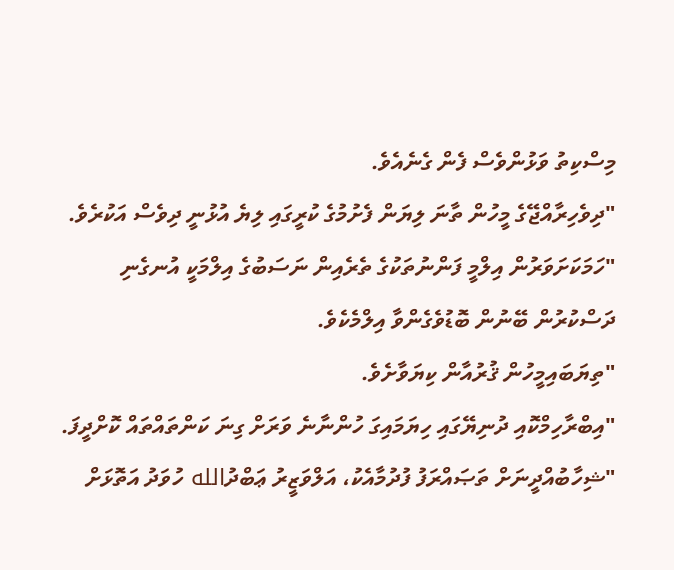މިސްކިތު ވަޅުންވެސް ފެން ގެނެއެވެ.
"ދިވެހިރާއްޖޭގެ މީހުން ތާނަ ލިޔަން ފެށުމުގެ ކުރީގައި ލިޔެ އުޅުނީ ދިވެސް އަކުރެވެ.
"ހަމަކަށަވަރުން އިލްމީ ފަންނުތަކުގެ ތެރެއިން ނަސަބުގެ އިލްމަކީ އުނގެނި ދަސްކުރުން ބޭނުން ބޮޑުވެގެންވާ އިލްމެކެވެ.
"ތިޔަބައިމީހުން ޤުރުއާން ކިޔަވާށެވެ.
"އިބްރާހިމްކޮއި ދުނިޔޭގައި ހިޔަމައިގަ ހުންނާނެ ވަރަށް ގިނަ ކަންތައްތައް ކޮށްދީފަ.
"ޝިހާބުއްދީނަށް ތަޞައްރަފު ފުދުމާއެކު، އަލްވަޒީރު ޢަބްދުالله ހުވަދު އަތޮޅަށް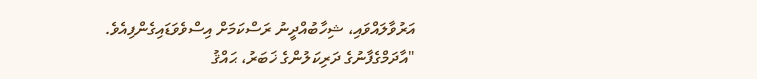އަރުވާލައްވައި، ޝިހާބުއްދީނު ރަސްކަމަށް އިސްވެވަޑައިގެންފިއެވެ.
"އާދަމްގެފާނުގެ ދަރިކަލުންގެ ޚަބަރު، ޙައްޤު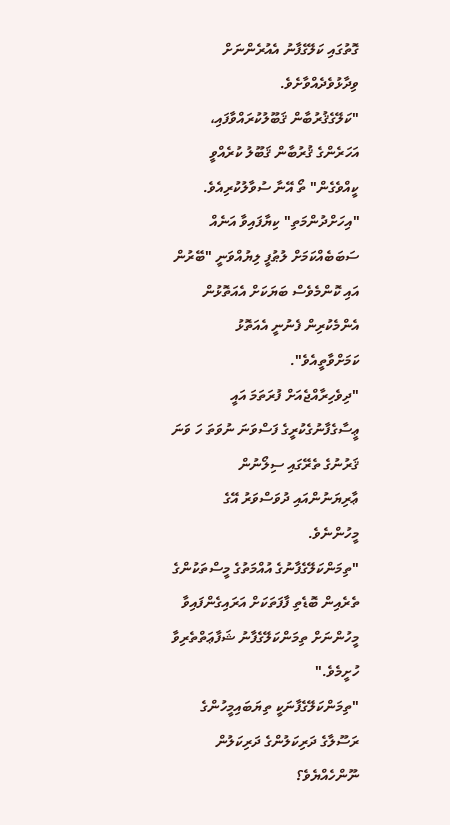ގޮތުގައި ކަލޭގެފާނު އެއުރެންނަށް ވިދާޅުވެދެއްވާށެވެ.
"ކަލޭގެޤުރުބާން ޤަބޫލުކުރައްވާފައި، އަހަރެންގެ ޤުރުބާން ޤަބޫލު ކުރެއްވީ ކީއްވެގެން" ތޯ އޭނާ ސުވާލުކުރިއެވެ.
"އިހަށްދުންމަތި" ކިޔާފައިވާ އަނެއް ސަބަބެއްކަމަށް ލުޠުފީ ލިޔުއްވަނީ "ބޭރުން އައި ކޮންމެވެސް ބަޔަކަށް އެއަތޮޅުން އެންމެކުރިން ފެނުނީ އެއަތޮޅު ކަމަށްވާތީއެވެ".
"ދިވެހިރާއްޖެއަށް ފުރަތަމަ އައީ ޢީސާގެފާނުގެކުރީގެ ފަސްވަނަ ނުވަތަ ހަ ވަނަ ޤަރުނުގެ ތެރޭގައި ސިލޯނުން ޢާރިޔަނުންއައި ދުވަސްވަރު އޭގެ މީހުންނެވެ.
"ތިމަންކަލޭގެފާނުގެ އުއްމަތުގެ މީސްތަކުންގެ ތެރެއިން ބޮޑެތި ފާފަތަކަށް އަރައިގެންފައިވާ މީހުންނަށް ތިމަންކަލޭގެފާނު ޝަފާޢަތްތެރިވާ ހުށީމެވެ."
"ތިމަންކަލޭގެފާނަކީ ތިޔަބައިމީހުންގެ ރަސޫލާގެ ދަރިކަލުންގެ ދަރިކަލުން ނޫންހެއްޔެވެ؟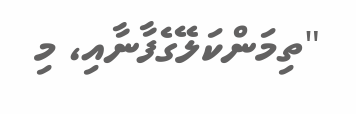"ތިމަންކަލޭގެފާނާއި، މި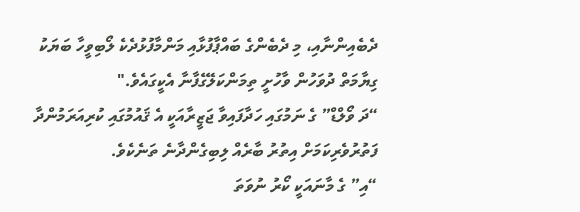ދެބެއިންނާއި، މި ދެބެންގެ ބައްޕާފުޅާއި މަންމާފުޅުދެކެ ލޯބިވީހާ ބަޔަކު ގިޔާމަތް ދުވަހުން ވާހުށީ ތިމަންކަލޭގެފާނާ އެކީގައެވެ."
“ދަ ވޯލްޑް” ގެ ނަމުގައި ހަދާފައިވާ ޖަޒީރާއަކީ އެ ޤައުމުގައި ކުރިއަރަމުންދާ ފަތުރުވެރިކަމަށް އިތުރު ބާރެއް ލިބިގެންދާނެ ތަނެކެވެ.
“އި” ގެ މާނައަކީ ކޯރު ނުވަތަ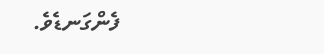ފެންގަނޑެވެ.